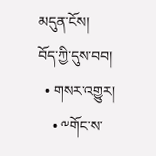མདུན་ངོས།
བོད་ཀྱི་དུས་བབ།
  • གསར་འགྱུར།
    • ༸གོང་ས་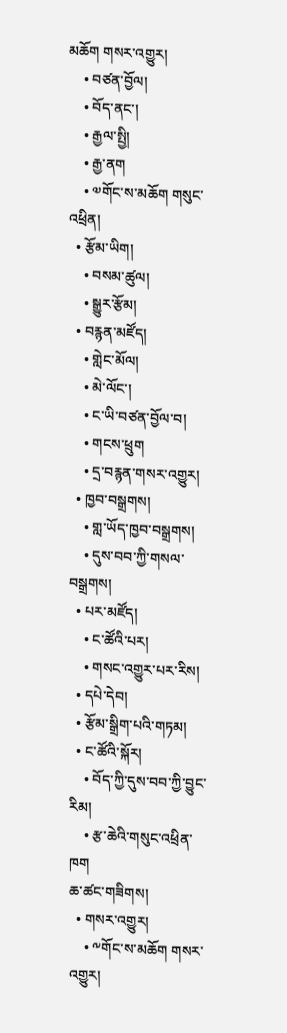མཆོག གསར་འགྱུར།
    • བཙན་བྱོལ།
    • བོད་ནང་།
    • རྒྱལ་སྤྱི།
    • རྒྱ་ནག
    • ༧གོང་ས་མཆོག གསུང་འཕྲིན།
  • རྩོམ་ཡིག།
    • བསམ་ཚུལ།
    • སྒྱུར་རྩོམ།
  • བརྙན་མཛོད།
    • གླེང་མོལ།
    • མེ་ལོང་།
    • ང་ཡི་བཙན་བྱོལ་བ།
    • གངས་ཕྲུག
    • དྲ་བརྙན་གསར་འགྱུར།
  • ཁྱབ་བསྒྲགས།
    • གླ་ཡོད་ཁྱབ་བསྒྲགས།
    • དུས་བབ་ཀྱི་གསལ་བསྒྲགས།
  • པར་མཛོད།
    • ང་ཚོའི་པར།
    • གསང་འགྱུར་པར་རིས།
  • དཔེ་དེབ།
  • རྩོམ་སྒྲིག་པའི་གཏམ།
  • ང་ཚོའི་སྐོར།
    • བོད་ཀྱི་དུས་བབ་ཀྱི་བྱུང་རིམ།
    • རྩ་ཆེའི་གསུང་འཕྲིན་ཁག
ཆ་ཚང་གཟིགས།
  • གསར་འགྱུར།
    • ༸གོང་ས་མཆོག གསར་འགྱུར།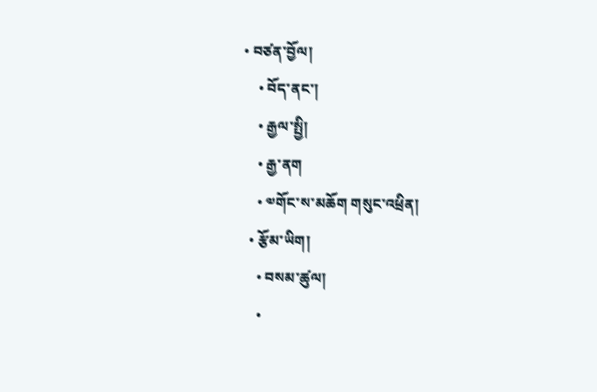• བཙན་བྱོལ།
    • བོད་ནང་།
    • རྒྱལ་སྤྱི།
    • རྒྱ་ནག
    • ༧གོང་ས་མཆོག གསུང་འཕྲིན།
  • རྩོམ་ཡིག།
    • བསམ་ཚུལ།
    •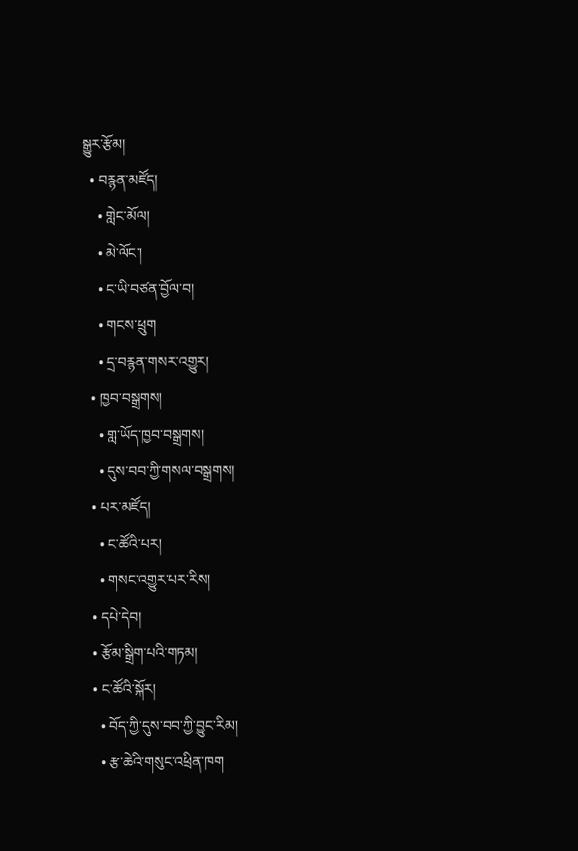སྒྱུར་རྩོམ།
  • བརྙན་མཛོད།
    • གླེང་མོལ།
    • མེ་ལོང་།
    • ང་ཡི་བཙན་བྱོལ་བ།
    • གངས་ཕྲུག
    • དྲ་བརྙན་གསར་འགྱུར།
  • ཁྱབ་བསྒྲགས།
    • གླ་ཡོད་ཁྱབ་བསྒྲགས།
    • དུས་བབ་ཀྱི་གསལ་བསྒྲགས།
  • པར་མཛོད།
    • ང་ཚོའི་པར།
    • གསང་འགྱུར་པར་རིས།
  • དཔེ་དེབ།
  • རྩོམ་སྒྲིག་པའི་གཏམ།
  • ང་ཚོའི་སྐོར།
    • བོད་ཀྱི་དུས་བབ་ཀྱི་བྱུང་རིམ།
    • རྩ་ཆེའི་གསུང་འཕྲིན་ཁག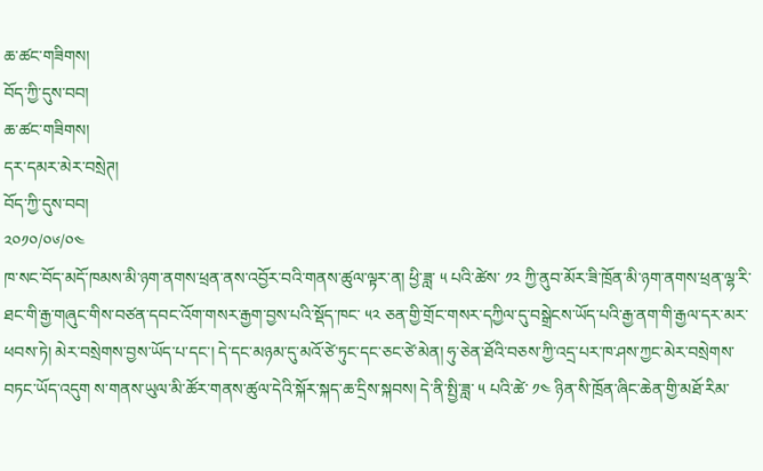ཆ་ཚང་གཟིགས།
བོད་ཀྱི་དུས་བབ།
ཆ་ཚང་གཟིགས།
དར་དམར་མེར་བསྲེཊ།
བོད་ཀྱི་དུས་བབ།
༢༠༡༠/༠༦/༠༤
ཁ་སང་བོད་མདོ་ཁམས་མི་ཉག་ནགས་ཕྲན་ནས་འབྱོར་བའི་གནས་ཚུལ་ལྟར་ན། ཕྱི་ཟླ་ ༥ པའི་ཚེས་ ༡༢ ཀྱི་ནུབ་མོར་ཟི་ཁྲོན་མི་ཉག་ནགས་ཕྲན་ལྷ་རི་ཐང་གི་རྒྱ་གཞུང་གིས་བཙན་དབང་འོག་གསར་རྒྱག་བྱས་པའི་སྡོད་ཁང་ ༥༢ ཅན་གྱི་གྲོང་གསར་དཀྱིལ་དུ་བསྒྲེངས་ཡོད་པའི་རྒྱ་ནག་གི་རྒྱལ་དར་མར་ཕབས་ཏེ། མེར་བསྲེགས་བྱས་ཡོད་པ་དང་། དེ་དང་མཉམ་དུ་མའོ་ཙེ་ཏུང་དང་ཅང་ཙེ་མེན། ཧུ་ཅེན་ཐོའི་བཅས་ཀྱི་འདྲ་པར་ཁ་ཤས་ཀྱང་མེར་བསྲེགས་བཏང་ཡོད་འདུག ས་གནས་ཡུལ་མི་ཚོར་གནས་ཚུལ་དེའི་སྐོར་སྐད་ཆ་དྲིས་སྐབས། དེ་ནི་སྤྱི་ཟླ་ ༥ པའི་ཚེ་ ༡༤ ཉིན་སི་ཁྲོན་ཞིང་ཆེན་གྱི་མཐོ་རིམ་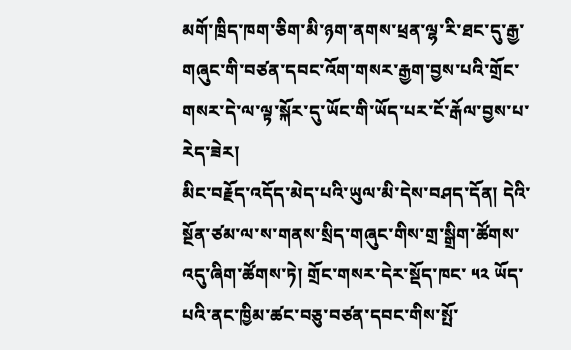མགོ་ཁྲིད་ཁག་ཅིག་མི་ཉག་ནགས་ཕྲན་ལྷ་རི་ཐང་དུ་རྒྱ་གཞུང་གི་བཙན་དབང་འོག་གསར་རྒྱག་བྱས་པའི་གྲོང་གསར་དེ་ལ་ལྟ་སྐོར་དུ་ཡོང་གི་ཡོད་པར་ངོ་རྒོལ་བྱས་པ་རེད་ཟེར།
མིང་བརྗོད་འདོད་མེད་པའི་ཡུལ་མི་དེས་བཤད་དོན། དེའི་སྔོན་ཙམ་ལ་ས་གནས་སྲིད་གཞུང་གིས་གྲ་སྒྲིག་ཚོགས་འདུ་ཞིག་ཚོགས་ཏེ། གྲོང་གསར་དེར་སྡོད་ཁང་ ༥༢ ཡོད་པའི་ནང་ཁྱིམ་ཚང་བཅུ་བཙན་དབང་གིས་སྤོ་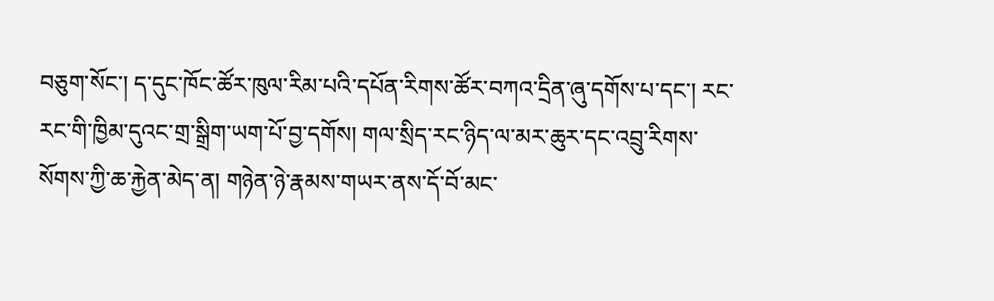བཅུག་སོང་། ད་དུང་ཁོང་ཚོར་ཁུལ་རིམ་པའི་དཔོན་རིགས་ཚོར་བཀའ་དྲིན་ཞུ་དགོས་པ་དང་། རང་རང་གི་ཁྱིམ་དུའང་གྲ་སྒྲིག་ཡག་པོ་བྱ་དགོས། གལ་སྲིད་རང་ཉིད་ལ་མར་ཆུར་དང་འབྲུ་རིགས་སོགས་ཀྱི་ཆ་རྐྱེན་མེད་ན། གཉེན་ཉེ་རྣམས་གཡར་ནས་དོ་བོ་མང་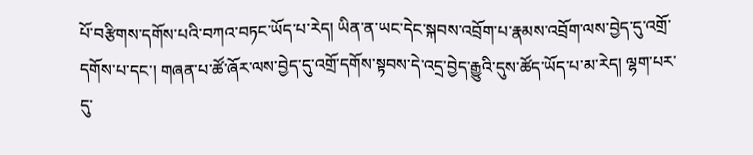པོ་བརྩིགས་དགོས་པའི་བཀའ་བཏང་ཡོད་པ་རེད། ཡིན་ན་ཡང་དེང་སྐབས་འབྲོག་པ་རྣམས་འབྲོག་ལས་བྱེད་དུ་འགྲོ་དགོས་པ་དང་། གཞན་པ་ཚོ་ཞོར་ལས་བྱེད་དུ་འགྲོ་དགོས་སྟབས་དེ་འདྲ་བྱེད་རྒྱུའི་དུས་ཚོད་ཡོད་པ་མ་རེད། ལྷག་པར་དུ་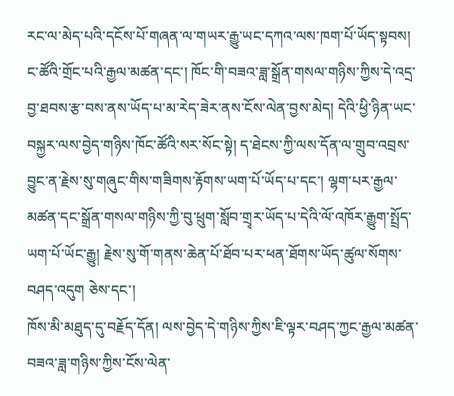རང་ལ་མེད་པའི་དངོས་པོ་གཞན་ལ་གཡར་རྒྱུ་ཡང་དཀའ་ལས་ཁག་པོ་ཡོད་སྟབས། ང་ཚོའི་གྲོང་པའི་རྒྱལ་མཚན་དང་། ཁོང་གི་བཟའ་ཟླ་སྒྲོན་གསལ་གཉིས་ཀྱིས་དེ་འདྲ་བྱ་ཐབས་རྩ་བས་ནས་ཡོད་པ་མ་རེད་ཟེར་ནས་ངོས་ལེན་བྱས་མེད། དེའི་ཕྱི་ཉིན་ཡང་བསྐྱར་ལས་བྱེད་གཉིས་ཁོང་ཚོའི་སར་སོང་སྟེ། ད་ཐེངས་ཀྱི་ལས་དོན་ལ་གྲུབ་འབྲས་བྱུང་ན་རྗེས་སུ་གཞུང་གིས་གཟིགས་རྟོགས་ཡག་པོ་ཡོད་པ་དང་། ལྷག་པར་རྒྱལ་མཚན་དང་སྒྲོན་གསལ་གཉིས་ཀྱི་བུ་ཕྲུག་སློབ་གྲྭར་ཡོད་པ་དེའི་ལོ་འཁོར་རྒྱུག་སྤྲོད་ཡག་པོ་ཡོང་རྒྱུ། རྗེས་སུ་གོ་གནས་ཆེན་པོ་ཐོབ་པར་ཕན་ཐོགས་ཡོད་ཚུལ་སོགས་བཤད་འདུག ཅེས་དང་།
ཁོས་མི་མཐུད་དུ་བརྗོད་དོན། ལས་བྱེད་དེ་གཉིས་ཀྱིས་ཇི་ལྟར་བཤད་ཀྱང་རྒྱལ་མཚན་བཟའ་ཟླ་གཉིས་ཀྱིས་ངོས་ལེན་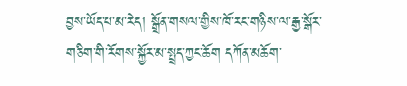བྱས་ཡོད་པ་མ་རེད། སྒྲོན་གསལ་གྱིས་ཁོ་རང་གཉིས་ལ་རྒྱ་སྒོར་གཅིག་གི་རོགས་སྐྱོར་མ་སྤྲད་ཀྱང་ཆོག དཀོན་མཆོག་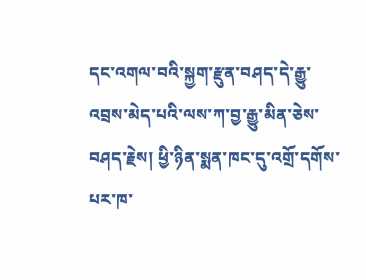དང་འགལ་བའི་སྐྱག་རྫུན་བཤད་དེ་རྒྱུ་འབྲས་མེད་པའི་ལས་ཀ་བྱ་རྒྱུ་མིན་ཅེས་བཤད་རྗེས། ཕྱི་ཉིན་སྨན་ཁང་དུ་འགྲོ་དགོས་པར་ཁ་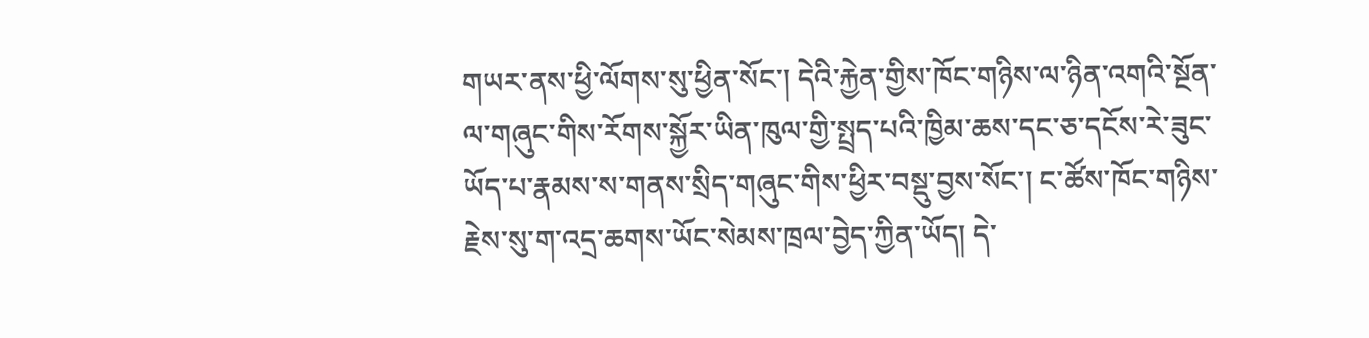གཡར་ནས་ཕྱི་ལོགས་སུ་ཕྱིན་སོང་། དེའི་རྐྱེན་གྱིས་ཁོང་གཉིས་ལ་ཉིན་འགའི་སྔོན་ལ་གཞུང་གིས་རོགས་སྐྱོར་ཡིན་ཁུལ་གྱི་སྤྲད་པའི་ཁྱིམ་ཆས་དང་ཅ་དངོས་རེ་ཟུང་ཡོད་པ་རྣམས་ས་གནས་སྲིད་གཞུང་གིས་ཕྱིར་བསྡུ་བྱས་སོང་། ང་ཚོས་ཁོང་གཉིས་རྗེས་སུ་ག་འདྲ་ཆགས་ཡོང་སེམས་ཁྲལ་བྱེད་ཀྱིན་ཡོད། དེ་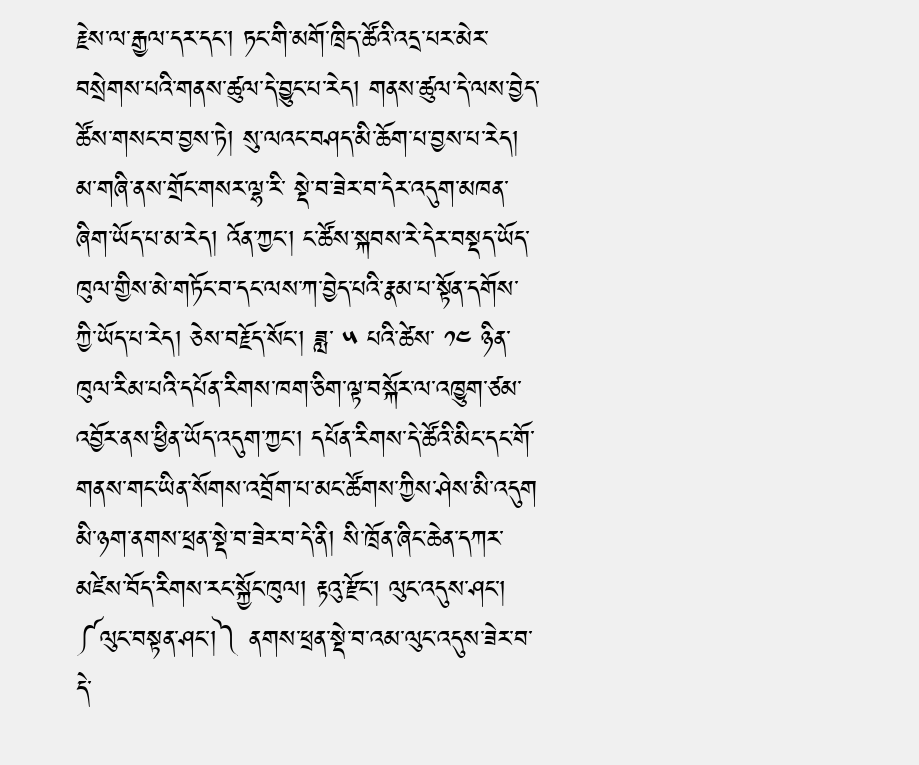རྗེས་ལ་རྒྱལ་དར་དང་། ཏང་གི་མགོ་ཁྲིད་ཚོའི་འདྲ་པར་མེར་བསྲེགས་པའི་གནས་ཚུལ་དེ་བྱུང་པ་རེད། གནས་ཚུལ་དེ་ལས་བྱེད་ཚོས་གསང་བ་བྱས་ཏེ། སུ་ལའང་བཤད་མི་ཆོག་པ་བྱས་པ་རེད། མ་གཞི་ནས་གྲོང་གསར་ལྷ་རི་ སྡེ་བ་ཟེར་བ་དེར་འདུག་མཁན་ཞིག་ཡོད་པ་མ་རེད། འོན་ཀྱང་། ང་ཚོས་སྐབས་རེ་དེར་བསྡད་ཡོད་ཁུལ་གྱིས་མེ་གཏོང་བ་དང་ལས་ཀ་བྱེད་པའི་རྣམ་པ་སྟོན་དགོས་ཀྱི་ཡོད་པ་རེད། ཅེས་བརྗོད་སོང་། ཟླ་ ༥ པའི་ཚེས་ ༡༤ ཉིན་ཁུལ་རིམ་པའི་དཔོན་རིགས་ཁག་ཅིག་ལྟ་བསྐོར་ལ་འཁྱུག་ཙམ་འབྱོར་ནས་ཕྱིན་ཡོད་འདུག་ཀྱང་། དཔོན་རིགས་དེ་ཚོའི་མིང་དང་གོ་གནས་གང་ཡིན་སོགས་འབྲོག་པ་མང་ཚོགས་ཀྱིས་ཤེས་མི་འདུག མི་ཉག་ནགས་ཕྲན་སྡེ་བ་ཟེར་བ་དེ་ནི། སི་ཁྲོན་ཞིང་ཆེན་དཀར་མཛེས་བོད་རིགས་རང་སྐྱོང་ཁུལ། རྟའུ་རྫོང་། ལུང་འདུས་ཤང་། ༼ལུང་བསྟན་ཤང་།༽ ནགས་ཕྲན་སྡེ་བ་འམ་ལུང་འདུས་ཟེར་བ་དེ་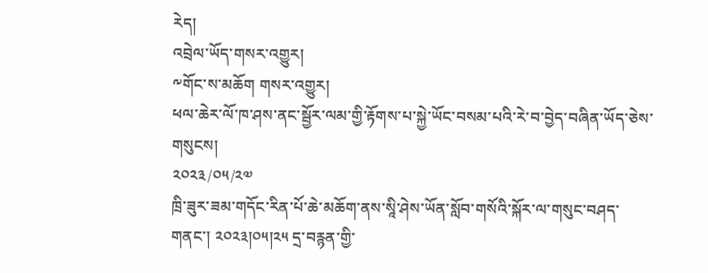རེད།
འབྲེལ་ཡོད་གསར་འགྱུར།
༸གོང་ས་མཆོག གསར་འགྱུར།
ཕལ་ཆེར་ལོ་ཁ་ཤས་ནང་སྦྱོར་ལམ་གྱི་རྟོགས་པ་སྐྱེ་ཡོང་བསམ་པའི་རེ་བ་བྱེད་བཞིན་ཡོད་ཅེས་གསུངས།
༢༠༢༣/༠༥/༢༧
ཁྲི་ཟུར་ཟམ་གདོང་རིན་པོ་ཆེ་མཆོག་ནས་སཱི་ཤེས་ཡོན་སློབ་གསོའི་སྐོར་ལ་གསུང་བཤད་གནང་། ༢༠༢༣།༠༥།༢༥ དྲ་བརྙན་གྱི་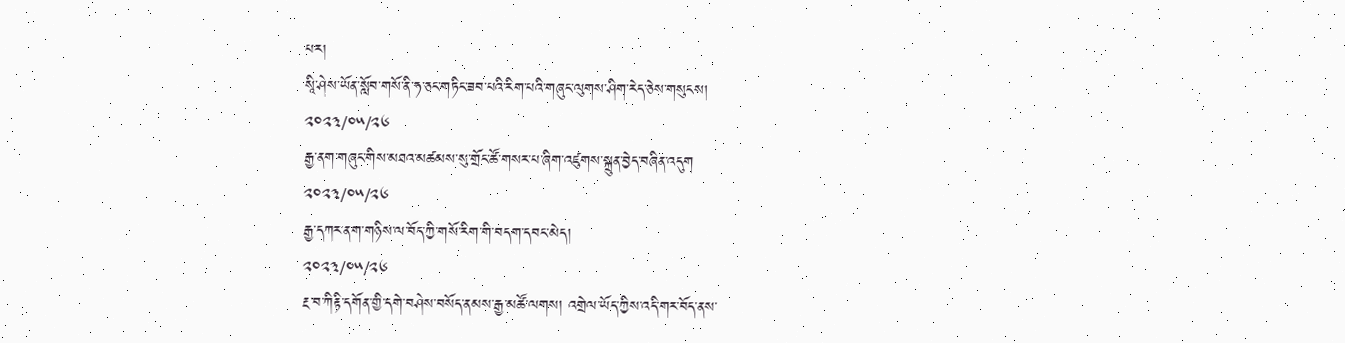པར།
སཱི་ཤེས་ཡོན་སློབ་གསོ་ནི་ཧ་ཅང་གཏིང་ཟབ་པའི་རིག་པའི་གཞུང་ལུགས་ཤིག་རེད་ཅེས་གསུངས།
༢༠༢༣/༠༥/༢༦
རྒྱ་ནག་གཞུང་གིས་མཐའ་མཚམས་སུ་གྲོང་ཚོ་གསར་པ་ཞིག་འཛུགས་སྐྲུན་བྱེད་བཞིན་འདུག
༢༠༢༣/༠༥/༢༦
རྒྱ་དཀར་ནག་གཉིས་ལ་བོད་ཀྱི་གསོ་རིག་གི་བདག་དབང་མེད།
༢༠༢༣/༠༥/༢༦
རྔ་བ་ཀིརྟི་དགོན་གྱི་དགེ་བཤེས་བསོད་ནམས་རྒྱ་མཚོ་ལགས། འགྲེལ་ཡོད་ཀྱིས་འདི་གར་བོད་ནས་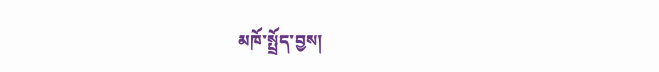མཁོ་སྤྲོད་བྱས།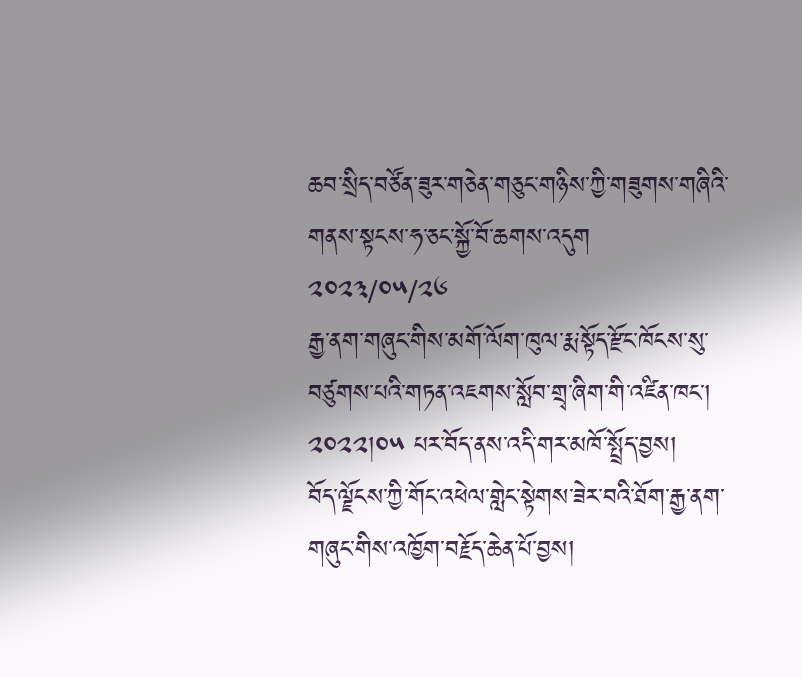ཆབ་སྲིད་བཙོན་ཟུར་གཅེན་གཅུང་གཉིས་ཀྱི་གཟུགས་གཞིའི་གནས་སྟངས་ཧ་ཅང་སྐྱོ་བོ་ཆགས་འདུག
༢༠༢༣/༠༥/༢༦
རྒྱ་ནག་གཞུང་གིས་མགོ་ལོག་ཁུལ་རྨ་སྟོད་རྫོང་ཁོངས་སུ་བཙུགས་པའི་གཏན་འཇགས་སློབ་གྲྭ་ཞིག་གི་འཛིན་ཁང་། ༢༠༢༢།༠༥ པར་བོད་ནས་འདི་གར་མཁོ་སྤྲོད་བྱས།
བོད་ལྗོངས་ཀྱི་གོང་འཕེལ་གླེང་སྟེགས་ཟེར་བའི་ཐོག་རྒྱ་ནག་གཞུང་གིས་འཁྱོག་བརྗོད་ཆེན་པོ་བྱས།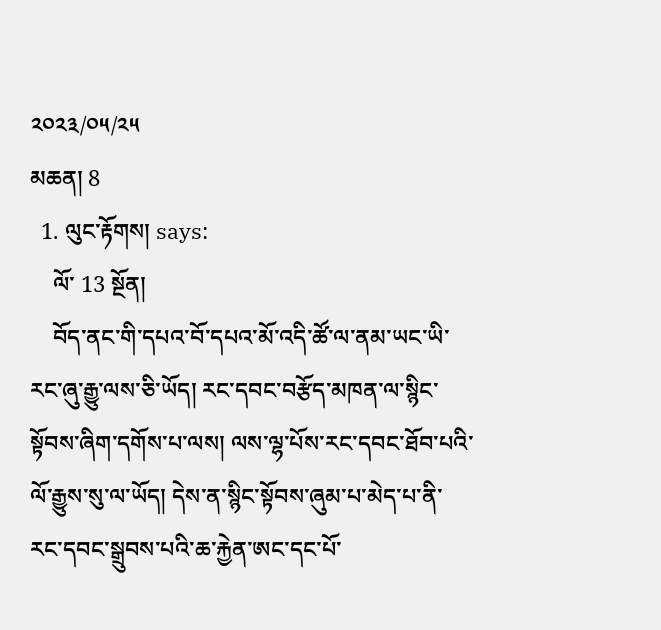༢༠༢༣/༠༥/༢༥
མཆན། 8
  1. ལུང་རྟོགས། says:
    ལོ་ 13 སྔོན།
    བོད་ནང་གི་དཔའ་བོ་དཔའ་མོ་འདི་ཚོ་ལ་ནམ་ཡང་ཡི་རང་ཞུ་རྒྱུ་ལས་ཅི་ཡོད། རང་དབང་བརྩོད་མཁན་ལ་སྙིང་སྟོབས་ཞིག་དགོས་པ་ལས། ལས་ལྷ་པོས་རང་དབང་ཐོབ་པའི་ལོ་རྒྱུས་སུ་ལ་ཡོད། དེས་ན་སྙིང་སྟོབས་ཞུམ་པ་མེད་པ་ནི་རང་དབང་སྒྲུབས་པའི་ཆ་རྐྱེན་ཨང་དང་པོ་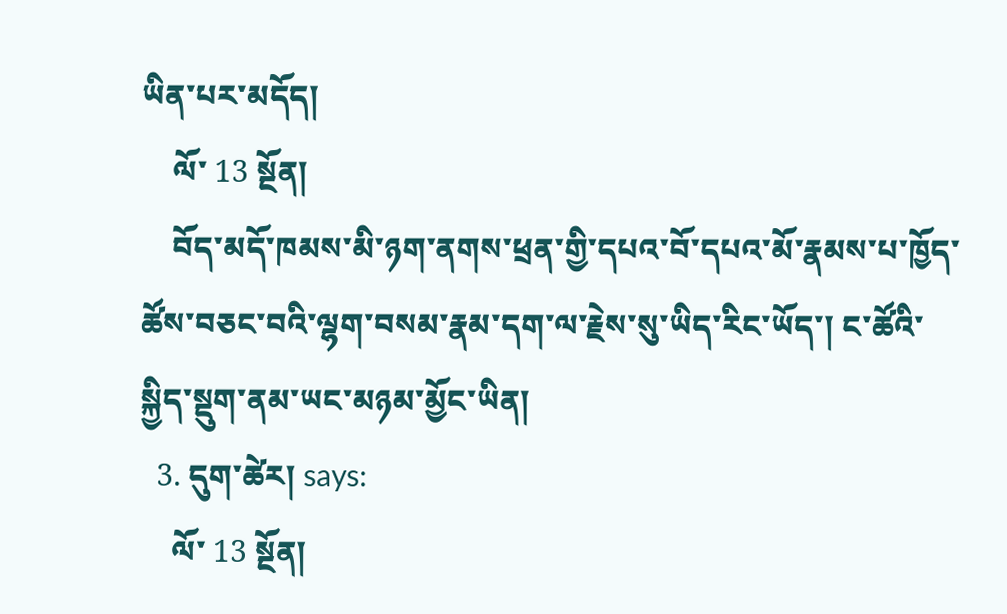ཡིན་པར་མདོད།
    ལོ་ 13 སྔོན།
    བོད་མདོ་ཁམས་མི་ཉག་ནགས་ཕྲན་གྱི་དཔའ་བོ་དཔའ་མོ་རྣམས་པ་ཁྱོད་ཚོས་བཅང་བའི་ལྷག་བསམ་རྣམ་དག་ལ་རྗེས་སུ་ཡིད་རིང་ཡོད་། ང་ཚོའི་སྐྱིད་སྡུག་ནམ་ཡང་མཉམ་མྱོང་ཡིན།
  3. དུག་ཚེར། says:
    ལོ་ 13 སྔོན།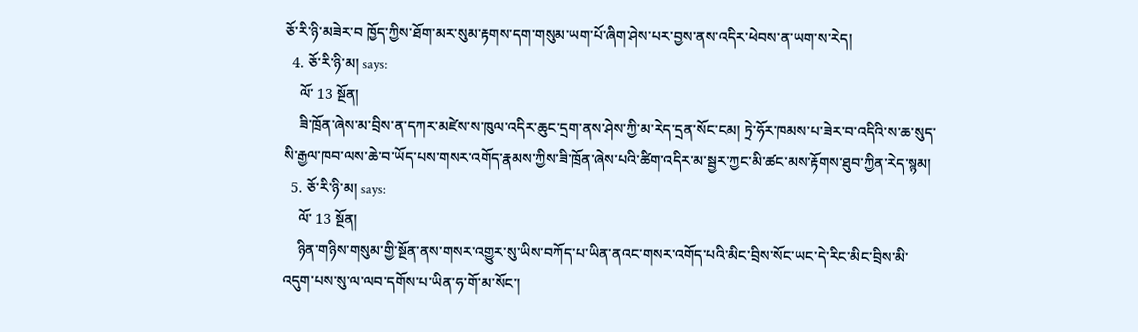ཅོ་རི་ཉི་མཟེར་བ ཁྱོད་ཀྱིས་ཐོག་མར་སུམ་རྟགས་དག་གསུམ་ཡག་པོ་ཞིག་ཤེས་པར་བྱས་ནས་འདིར་ཕེབས་ན་ཡག་ས་རེད།
  4. ཅོ་རི་ཉི་མ། says:
    ལོ་ 13 སྔོན།
    ཟི་ཁྲོན་ཞེས་མ་བྲིས་ན་དཀར་མཛེས་ས་ཁུལ་འདིར་ཆུང་དྲག་ནས་ཤེས་ཀྱི་མ་རེད་དྲན་སོང་ངམ། ཏྲེ་ཧོར་ཁམས་པ་ཟེར་བ་འདིའི་ས་ཆ་སུད་སི་རྒྱལ་ཁབ་ལས་ཆེ་བ་ཡོད་པས་གསར་འགོད་རྣམས་ཀྱིས་ཟི་ཁྲོན་ཞེས་པའི་ཚིག་འདིར་མ་སྦྱར་ཀྱང་མི་ཚང་མས་རྟོགས་ཐུབ་ཀྱིན་རེད་སྙམ།
  5. ཅོ་རི་ཉི་མ། says:
    ལོ་ 13 སྔོན།
    ཉིན་གཉིས་གསུམ་གྱི་སྔོན་ནས་གསར་འགྱུར་སུ་ཡིས་བཀོད་པ་ཡིན་ནའང་གསར་འགོད་པའི་མིང་བྲིས་སོང་ཡང་དེ་རིང་མིང་བྲིས་མི་འདུག་པས་སུ་ལ་ལབ་དགོས་པ་ཡིན་ཧ་གོ་མ་སོང་།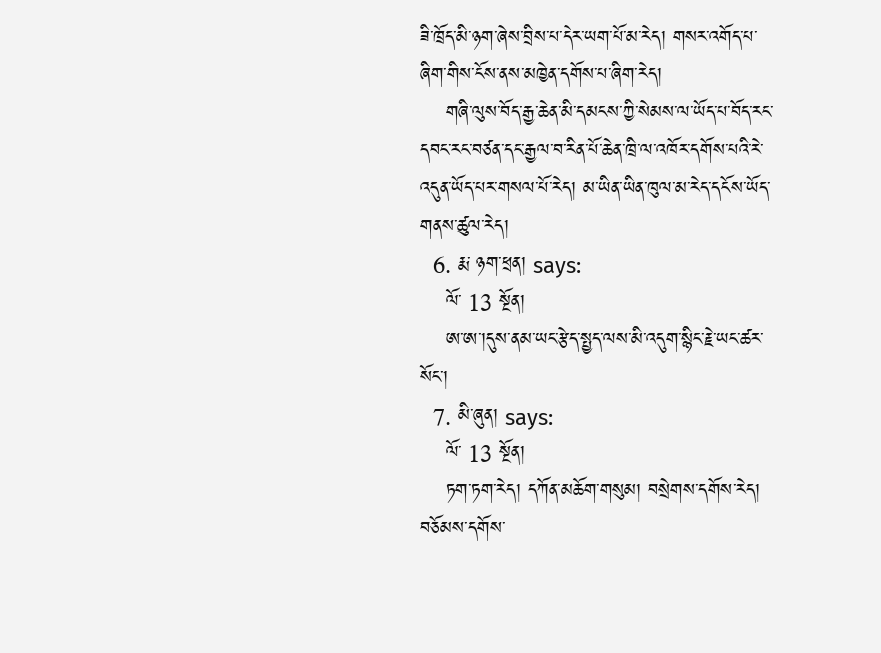ཟི་ཁྲོད་མི་ཉག་ཞེས་བྲིས་པ་དེར་ཡག་པོ་མ་རེད། གསར་འགོད་པ་ཞིག་གིས་ངོས་ནས་མཁྱེན་དགོས་པ་ཞིག་རེད།
    གཞི་ལུས་བོད་རྒྱ་ཆེན་མི་དམངས་ཀྱི་སེམས་ལ་ཡོད་པ་བོད་རང་དབང་རང་བཙན་དང་རྒྱལ་བ་རིན་པོ་ཆེན་ཁྲི་ལ་འཁོར་དགོས་པའི་རེ་འདུན་ཡོད་པར་གསལ་པོ་རེད། མ་ཡིན་ཡིན་ཁུལ་མ་རེད་དངོས་ཡོད་གནས་ཚུལ་རེད།
  6. རྨ་ ཉག་ཕྲན། says:
    ལོ་ 13 སྔོན།
    ཨ་ཨ་།དུས་ནམ་ཡང་རྩེད་སྤྱད་ལས་མི་འདུག་སྙིང་རྗེ་ཡང་ཚར་སོང་།
  7. མི་ཞུན། says:
    ལོ་ 13 སྔོན།
    ཏག་ཏག་རེད། དཀོན་མཆོག་གསུམ། བསྲེགས་དགོས་རེད། བཅོམས་དགོས་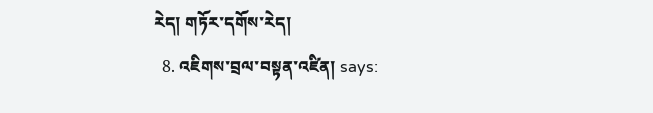རེད། གཏོར་དགོས་རེད།
  8. འཇིགས་བྲལ་བསྟན་འཛིན། says: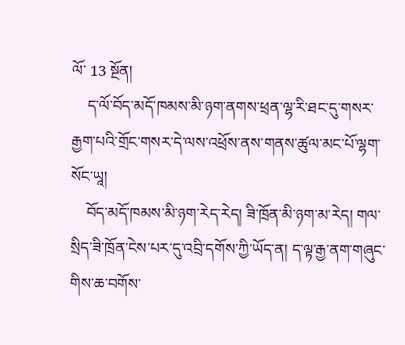ལོ་ 13 སྔོན།
    ད་ལོ་བོད་མདོ་ཁམས་མི་ཉག་ནགས་ཕྲན་ལྷ་རི་ཐང་དུ་གསར་རྒྱག་པའི་གྲོང་གསར་དེ་ལས་འཕྲོས་ནས་གནས་ཚུལ་མང་པོ་ལྷག་སོང་ཡཱ།
    བོད་མདོ་ཁམས་མི་ཉག་རེད་རེད། ཟི་ཁྲོན་མི་ཉག་མ་རེད། གལ་སྲིད་ཟི་ཁྲོན་ངེས་པར་དུ་འབྲི་དགོས་ཀྱི་ཡོད་ན། ད་ལྟ་རྒྱ་ནག་གཞུང་གིས་ཆ་བགོས་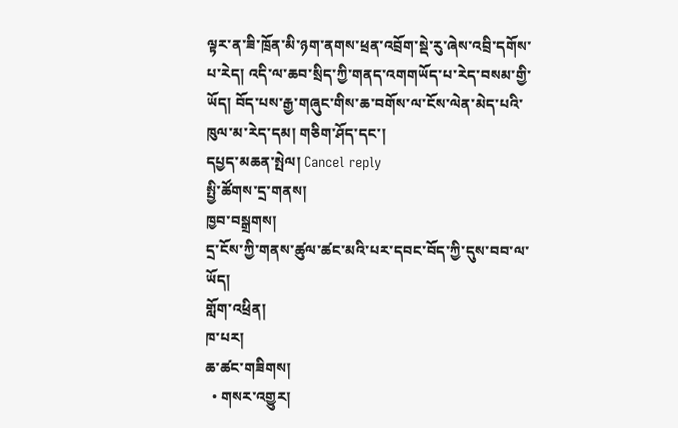ལྟར་ན་ཟི་ཁྲོན་མི་ཉག་ནགས་ཕྲན་འབྲོག་སྡེ་རུ་ཞེས་འབྲི་དགོས་པ་རེད། འདི་ལ་ཆབ་སྲིད་ཀྱི་གནད་འགགཡོད་པ་རེད་བསམ་གྱི་ཡོད། བོད་པས་རྒྱ་གཞུང་གིས་ཆ་བགོས་ལ་ངོས་ལེན་མེད་པའི་ཁུལ་མ་རེད་དམ། གཅིག་ཤོད་དང་།
དཔྱད་མཆན་སྤེལ། Cancel reply
སྤྱི་ཚོགས་དྲ་གནས།
ཁྱབ་བསྒྲགས།
དྲ་ངོས་ཀྱི་གནས་ཚུལ་ཚང་མའི་པར་དབང་བོད་ཀྱི་དུས་བབ་ལ་ཡོད།
གློག་འཕྲིན།
ཁ་པར།
ཆ་ཚང་གཟིགས།
  • གསར་འགྱུར།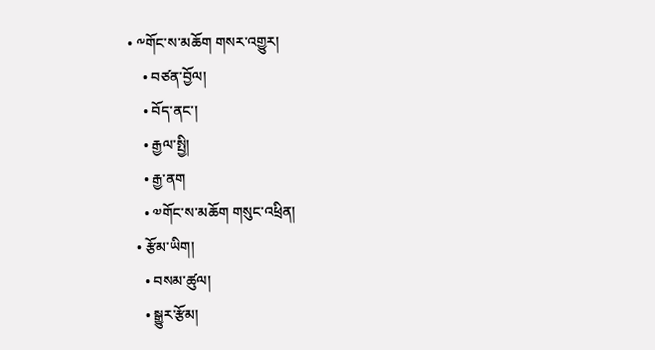• ༸གོང་ས་མཆོག གསར་འགྱུར།
    • བཙན་བྱོལ།
    • བོད་ནང་།
    • རྒྱལ་སྤྱི།
    • རྒྱ་ནག
    • ༧གོང་ས་མཆོག གསུང་འཕྲིན།
  • རྩོམ་ཡིག།
    • བསམ་ཚུལ།
    • སྒྱུར་རྩོམ།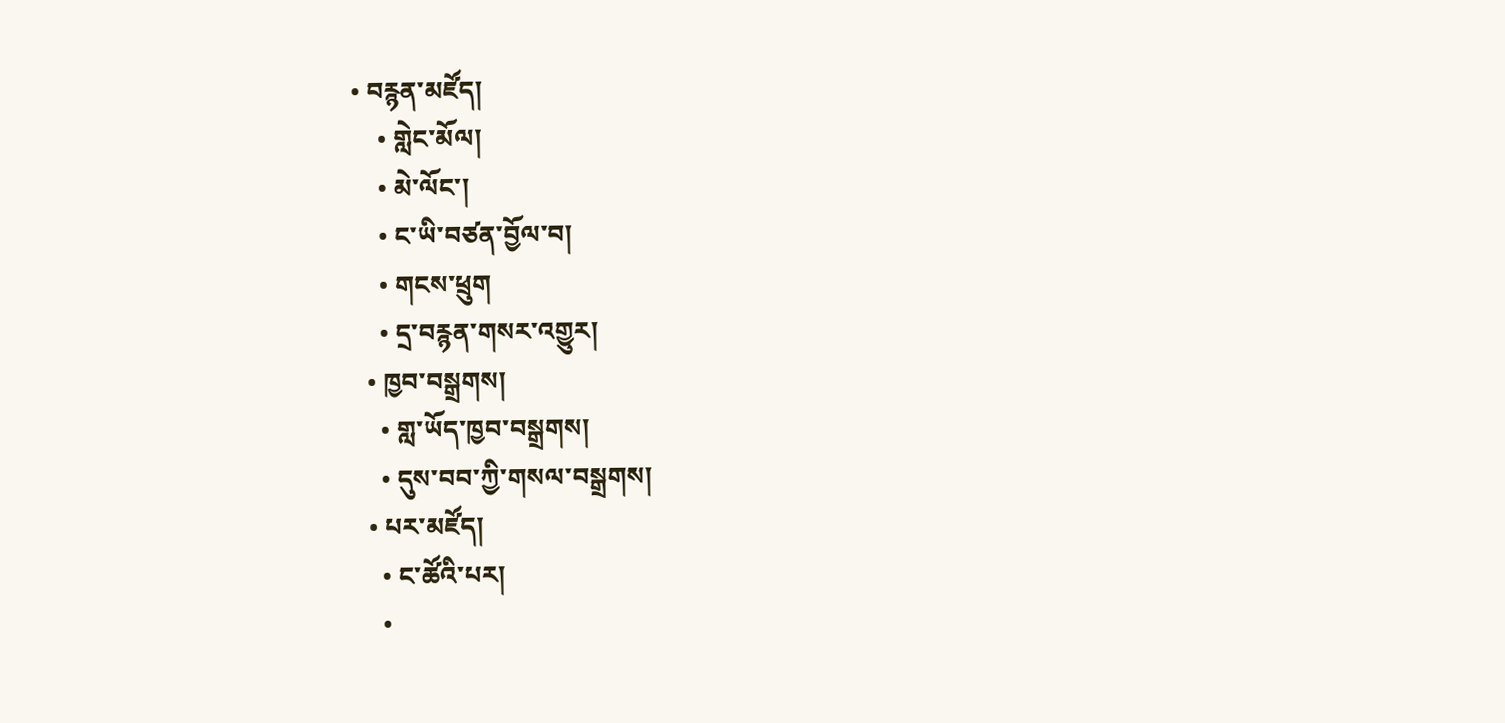• བརྙན་མཛོད།
    • གླེང་མོལ།
    • མེ་ལོང་།
    • ང་ཡི་བཙན་བྱོལ་བ།
    • གངས་ཕྲུག
    • དྲ་བརྙན་གསར་འགྱུར།
  • ཁྱབ་བསྒྲགས།
    • གླ་ཡོད་ཁྱབ་བསྒྲགས།
    • དུས་བབ་ཀྱི་གསལ་བསྒྲགས།
  • པར་མཛོད།
    • ང་ཚོའི་པར།
    •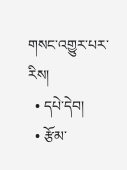གསང་འགྱུར་པར་རིས།
  • དཔེ་དེབ།
  • རྩོམ་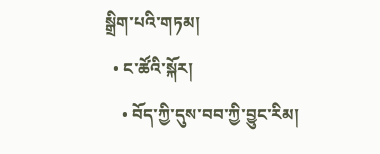སྒྲིག་པའི་གཏམ།
  • ང་ཚོའི་སྐོར།
    • བོད་ཀྱི་དུས་བབ་ཀྱི་བྱུང་རིམ།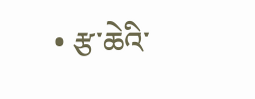• རྩ་ཆེའི་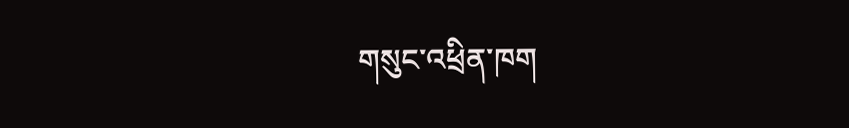གསུང་འཕྲིན་ཁག